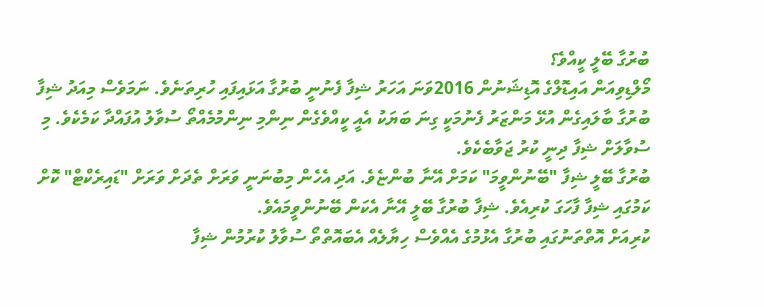ބުރުގާ ބޭލީ ކީއްވެ؟
މޯލްޑިވިއަން އައިޑޮލްގެ އޮޑިޝަނުން 2016ވަނަ އަހަރު ޝިފާ ފެނުނީ ބުރުގާ އަޅައިފައި ހުރިތަނެވެ. ނަމަވެސް މިއަދު ޝިފާ ބުރުގާ ބާލައިގެން އުޅޭ މަންޒަރު ފެނުމަކީ ގިނަ ބަޔަކު އެއީ ކީއްވެގެން ނިންމި ނިންމުމެއްތޯ ސުވާލު އުފައްދާ ކަމެކެވެ. މި ސުވާލަށް ޝިފާ ދިނީ ކުރު ޖަވާބެކެވެ.
ބުރުގާ ބޭލީ ޝިފާ "ބޭނުންވީމަ" ކަމަށް އޭނާ ބުންޏެވެ. އަދި އެހެން މިބުނަނީ ވަރަށް ތެދަށް ވަރަށް "ޑައިރެކްޓް" ކޮށް ކަމުގައި ޝިފާ ފާހަގަ ކުރިއެވެ. ޝިފާ ބުރުގާ ބޭލީ އޭނާ އެކަން ބޭނުންވީމައެވެ.
ކުރިއަށް އޮތްތަނުގައި ބުރުގާ އެޅުމުގެ އެއްވެސް ހިޔާލެއް އެބައޮތްތޯ ސުވާލު ކުރުމުން ޝިފާ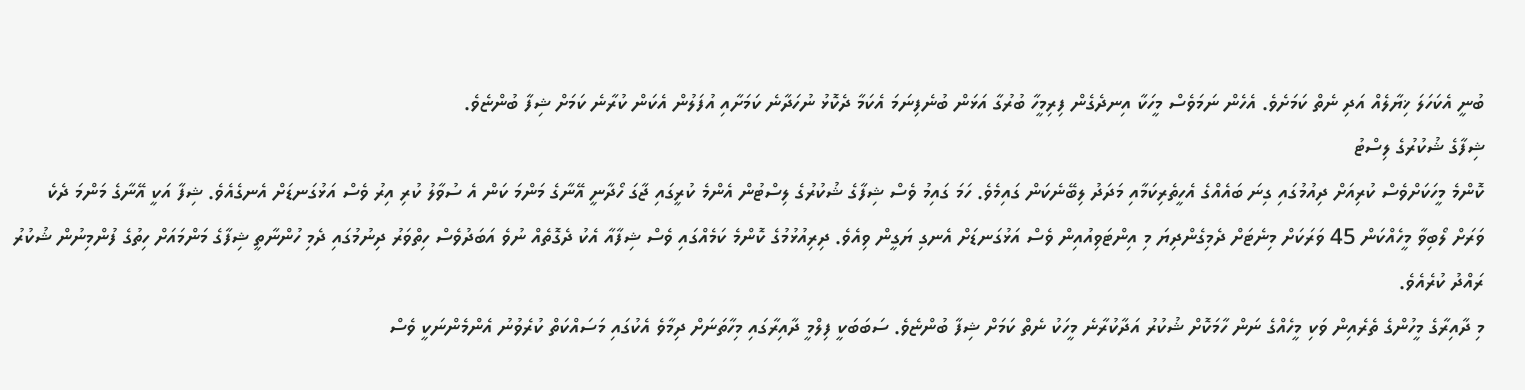ބުނީ އެކަހަލަ ޚިޔާލެއް އަދި ނެތް ކަމަށެވެ. އެހެން ނަމަވެސް މީހަކާ އިނދެގެން ފިރިމީހާ ބުރުގާ އަޅަން ބުނެފިނަމަ އެކަމާ ދެކޮޅު ނުހަދާނެ ކަމަށާއި އުފަލުން އެކަން ކުރާނެ ކަމަށް ޝިފާ ބުންޏެވެ.
ޝިފާގެ ޝުކުރުގެ ލިސްޓު
ކޮންމެ މީހަކަށްވެސް ކުރިއަށް ދިއުމުގައި ގިނަ ބައެއްގެ އެހީތެރިކަމާއި މަދަދު ލިބޭނެކަން ގައިމެވެ. ހަމަ ގައިމު ވެސް ޝިފާގެ ޝުކުރުގެ ލިސްޓުން އެންމެ ކުރީގައި ޖާގަ ހޯދާނީ އޭނާގެ މަންމަ ކަން އެ ސުވާލު ކުރި އިރު ވެސް އަޅުގަނޑަށް އެނގެއެވެ. ޝިފާ އަކީ އޭނާގެ މަންމަ ދެކެ ވަރަށް ލޯބިވާ މީހެއްކަން 45 ވަރަކަށް މިނެޓަށް ދެމިގެންދިޔަ މި އިންޓަވިއުއިން ވެސް އަޅުގަނޑަށް އެނގި ޔަގީން ވިއެވެ. ދިރިއުޅުމުގެ ކޮންމެ ކަމެއްގައި ވެސް ޝިފާއާ އެކު ދެގޮތެއް ނުވެ އަބަދުވެސް ހިތްވަރު ދިނުމުގައި ދެމި ހުންނާތީ ޝިފާގެ މަންމައަށް ހިތުގެ ފުންމިނުން ޝުކުރު ރައްދު ކުރެއެވެ.
މި ދާއިރާގެ މީހުންގެ ތެރެއިން ވަކި މީހެއްގެ ނަން ހާމަކޮށް ޝުކުރު އަދާކުރާނެ މީހަކު ނެތް ކަމަށް ޝިފާ ބުންޏެވެ. ސަބަބަކީ ފިލްމީ ދާއިރާގައި މިހާތަނަށް ދިމާވެ އެކުގައި މަސައްކަތް ކުރެވުނު އެންމެންނަކީ ވެސް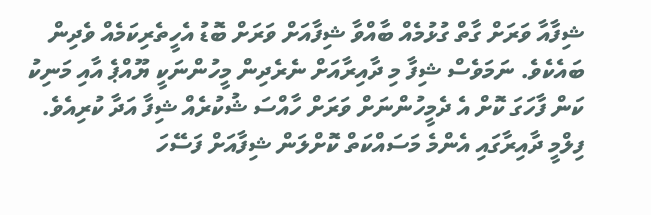ޝިފާއާ ވަރަށް ގާތް ގުޅުމެއް ބާއްވާ ޝިފާއަށް ވަރަށް ބޮޑު އެހީތެރިކަމެއް ވެދިން ބައެކެވެ. ނަމަވެސް ޝިފާ މި ދާއިރާއަށް ނެރެދިން މީހުންނަކީ ޔޫއްޕެ އާއި މަނިކު ކަން ފާހަގަ ކޮށް އެ ދެމީހުންނަށް ވަރަށް ހާއްސަ ޝުކުރެއް ޝިފާ އަދާ ކުރިއެވެ.
ފިލްމީ ދާއިރާގައި އެންމެ މަސައްކަތް ކޮށްލަން ޝިފާއަށް ފަސޭހަ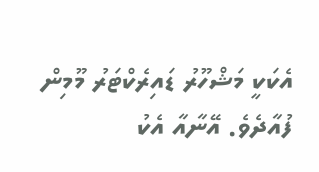އެކަކީ މަޝްހޫރު ޑައިރެކްޓަރު މޫމިން ފުއާދެވެ. އޭނާއާ އެކު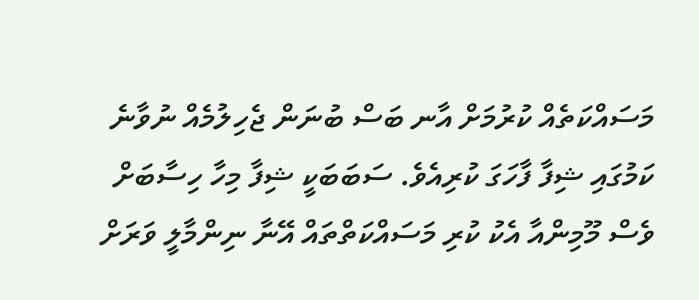މަސައްކަތެއް ކުރުމަށް އާނ ބަސް ބުނަން ޖެހިލުމެއް ނުވާނެ ކަމުގައި ޝިފާ ފާހަގަ ކުރިއެވެ. ސަބަބަކީ ޝިފާ މިހާ ހިސާބަށް ވެސް މޫމިންއާ އެކު ކުރި މަސައްކަތްތައް އޭނާ ނިންމާލީ ވަރަށް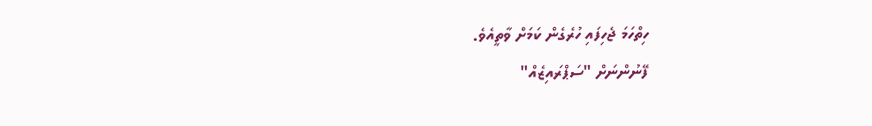ހިތްހަމަ ޖެހިފައި ހުރެގެން ކަމަށް ވާތީއެވެ.
ފޭނުންނަށް "ސަޕްރައިޒެއް"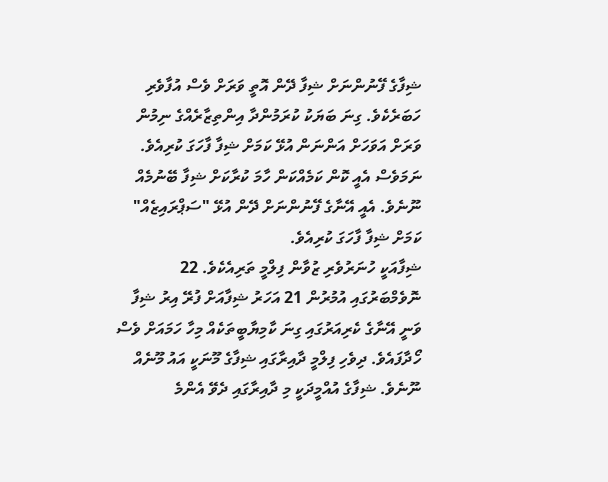ޝިފާގެ ފޭނުންނަށް ޝިފާ ދޭން އޮތީ ވަރަށް ވެސް އުފާވެރި ހަބަރެކެވެ. ގިނަ ބަޔަކު ކުރަމުންދާ އިންތިޒާރެއްގެ ނިމުން ވަރަށް އަވަހަށް އަންނަން އުޅޭ ކަމަށް ޝިފާ ފާހަގަ ކުރިއެވެ. ނަމަވެސް އެއީ ކޮން ކަމެއްކަން ހާމަ ކުރާކަށް ޝިފާ ބޭނުމެއް ނޫނެވެ. އެއީ އޭނާގެ ފޭނުންނަށް ދޭން އުޅޭ "ސަޕްރައިޒެއް" ކަމަށް ޝިފާ ފާހަގަ ކުރިއެވެ.
ޝިފާއަކީ ހުނަރުވެރި ޒުވާން ފިލްމީ ތަރިއެކެވެ. 22 ނޮވެމްބަރުގައި އުމުރުން 21 އަހަރު ޝިފާއަށް ފުރޭ އިރު ޝިފާ ވަނީ އޭނާގެ ކެރިއަރުގައި ގިނަ ކާމިޔާބީތަކެއް މިހާ ހަމައަށް ވެސް ހޯދާފައެވެ. ދިވެހި ފިލްމީ ދާއިރާގައި ޝިފާގެ މޫނަކީ އައު މޫނެއް ނޫނެވެ. ޝިފާގެ އުއްމީދަކީ މި ދާއިރާގައި ދެވޭ އެންމެ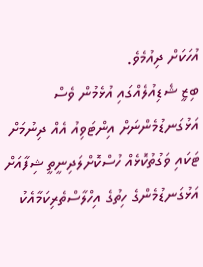އުހަކަށް ދިއުމެވެ.
ބިޒީ ޝެޑިއުލެއްގައި އުޅެމުން ވެސް އަޅުގަނޑުމެންނަށް އިންޓަވިއު އެއް ދިނުމަށް ޓަކައި ވަގުތުކޮޅެއް ހުސްކޮށްލަދިނީތީ ޝިފާއަށް އަޅުގަނޑުމެންގެ ހިތުގެ އިހްލާސްތެރިކަމާއެކު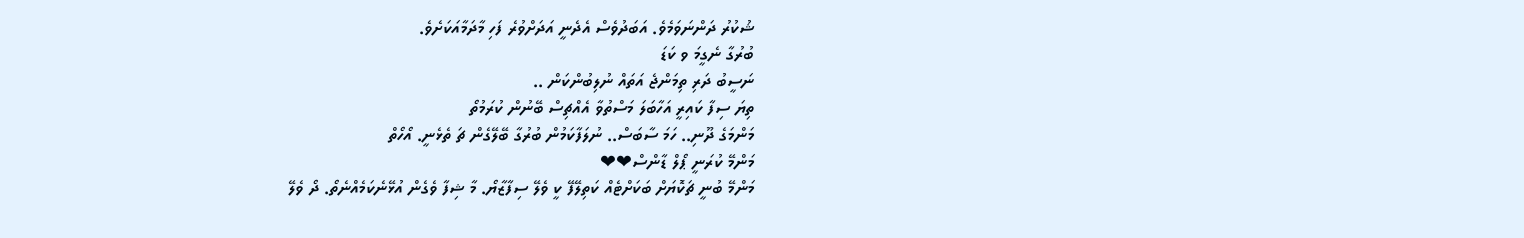ޝުކުރު ދަންނަވަމެވެ. އަބަދުވެސް އެދެނީ އަދަށްވުރެ ފަހި މާދަމާއަކަށެވެ.
ބުރުގާ ނެގީމަ ވ ކަޑަ
ނަސީބު ދަރި ތިމަންޖެ އަތައް ނުލިބުންކަން ..
ތިޔަ ސިފާ ކައިރީ އަހާބަލަ މަސްތުވާ އެއްޗިސް ބޭނުން ކުރަމުތޯ
މަންމަގެ ދޫނި.. ހަމަ ސާބަސް.. ނުލަފާކަމުން ބުރުގާ ބޭލޭގެން ޗަ ތެޅެނީ. އޯހޯތް
މަންމޭ ކުރަނީ ޕޯލް ޑާންސް❤❤
މަންމޭ ބުނީ ޗަކޮޔަށް ބަކަށްޓެއް ކަތިލޭފޭ ކީ ވެލޭ ސިފާޒާޔޯ. މާ ޝިފާ ވެގެން އުޅޭނެކަމެއްނެތޯ. ދޯ ވެލޭ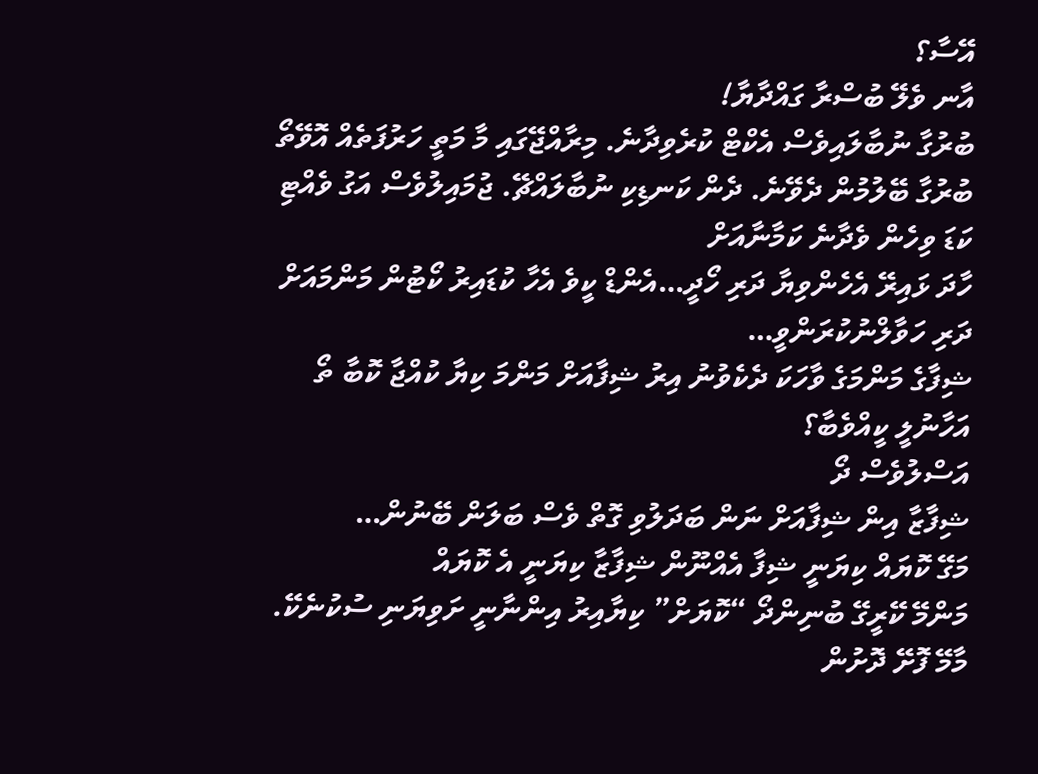އޭސާ؟
އާނ ވެލޭ ބުސްރާ ގައްދާޔާ!
ބުރުގާ ނުބާލައިވެސް އެކްޓް ކުރެވިދާނެ. މިރާއްޖޭގައި މާ މަތީ ހަރުފަތެއް އޮވޭތޯ ބުރުގާ ބޭލުމުން ދެވޭނެ. ދެން ކަނޑިކި ނުބާލައްޗޭ. ޖުމައިލުވެސް އަގު ވެއްޓި ކަޑަ ވިހެން ވެދާނެ ކަމާނާއަށް
ހާދަ ޅައިރޭ އެހެންވިޔާ ދަރި ހޯދީ…އެންޑް ކީވެ އެހާ ކުޑައިރު ކޯޓުން މަންމައަށް ދަރި ހަވާލްނުކުރަންވީ…
ޝިފާގެ މަންމަގެ ވާހަކަ ދެކެވުނު އިރު ޝިފާއަށް މަންމަ ކިޔާ ކުއްޖާ ކޮބާ ތޯ އަހާނުލީ ކީއްވެބާ؟
އަސްލުވެސް ދޯ
ޝިފާޒާ އިން ޝިފާއަށް ނަން ބަދަލުވި ގޮތް ވެސް ބަލަން ބޭނުން…
މަގޭ ކޮޔައް ކިޔަނީ ޝިފާ އެއްނޫން ޝިފާޒާ ކިޔަނީ އެ ކޮޔައް
މަންމޭ ކޭރީގޭ ބުނިންދޯ “ކޮޔަށް” ކިޔާއިރު އިންނާނީ ށަވިޔަނި ސުކުނެކޭ. މާމޭ ފޮށޭ ދޮށުން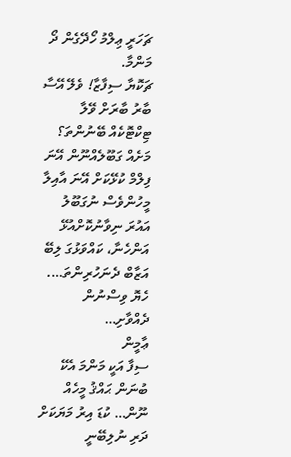ޗަހަރީ ޢިލްމު ހޯދޭގެން ދޯ މަންމާ.
ޗަކޮޔާ ސިފާޒާ! ވެލޭ އޭސާ ބާރު ބާރަށް ވޭލާ ޓިކްޓޮކެއް ބޭނުންތަ؟
މަށެއް ގަބޫލެއްނޫން އޭނަ ފިލްމް ކުޅޭކަށް އޭނަ އާއިލާ މީހުންވެސް ނުގަބޫލު
އައުރަ ނިވާނުކޮށްއުޅޭ އަންހެނާ، ކައްވަޅުގަ ލިބޭ އަޒާބް ދެނަހުރިންތަ….
ހެޔޮ ވިސްނުން ދެއްވާށި…
ޢާމީން
ސިފާ އަކީ މަންމަ އެކޭ ބުނަން ޙައްޤު މީހެއް ނޫން… ކުޑަ އިރު މަޔަކަށް ދަރި ނުލިބޭނީ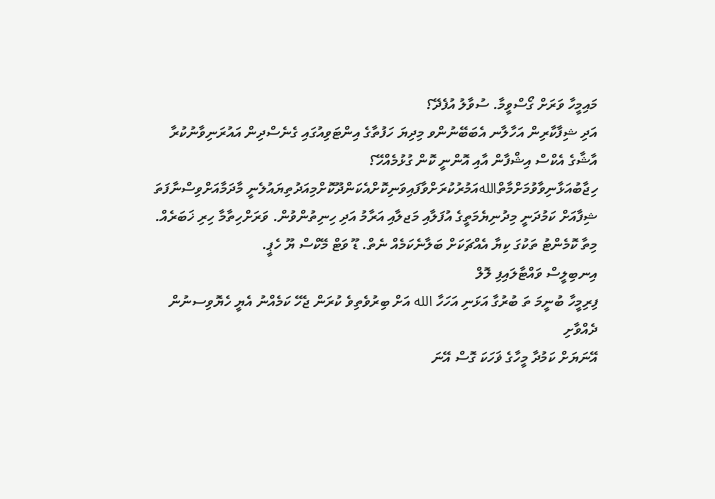މައިމީހާ ވަރަށް ގޯސްވީމާ. ސުވާލު އުފެދޭ؟
އަދި ޝިފާކާރިން އަހާލާނ އެބަބޭނުންވ މިދިޔަ ހަފުތާގެ އިންޓަވިއުގައި ގެނެސްދިން އައުރަނިވާނުކުރާ އާޝާގެ އެކްސް އިޝްފާން އާއި އޮންނީ ކޮން ގުޅުމެއްހޭ؟
ހިޖާބުއަޅާނިވާވުމަށްމާތްاللهއަމުރުކުރަށްވާފައިވަނިކޮށްއެކަންދޫކޮށްމިއަދުތިޔައުލެނީ މާދަމާއަށްވިސްނާފަތަ
ޝިފާއަށް ކަމުދަނީ މިދުނިޔެމަތީގެ އުފަލާއި މަޖލާއި އަރާމު އަދި ހިނިތުންވުން. ވަރަށްހިތާމާ ހިރި ޚަބަރެއް.
މިތާ ކޮމެންޓު ތަކުގަ ކިޔާ އެއްޗަކަށް ބަލާނެކަމެއް ނެތް. ޑޫ ވަޓް މޭކްސް ޔޫ ހެޕީ.
އިނބިލީސް ވައްޓާލައިފި ލޮލް
ފިރިމީހާ ބުނީމަ ތަ ބުރުގާ އަޅަނި އަހަހާ الله އަށް ބިރުވެތިވެ ކުރަން ޖެހޭ ކަމެއްނު އެޔީ ހެޔޮވިސނުން ދެއްވާށި
އޭނަޔަށް ކަމުދާ މީހާގެ ޥަހަކަ ގޮސް އޭނަ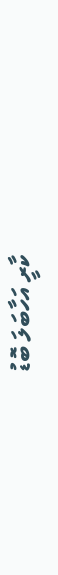ކާރީ އަހާބަލަ ބޮޑު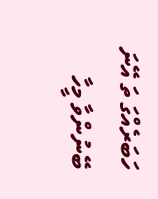ހަބަރެއްގަ ތަ އޭނަ ބޭނުންވާ މީހާ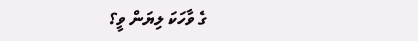ގެ ވާހަކަ ލިޔަން ވީ؟